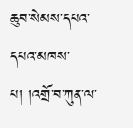ཆུབ་སེམས་དཔའ་དཔའ་མཁས་པ། །འགྲོ་བ་ཀུན་ལ་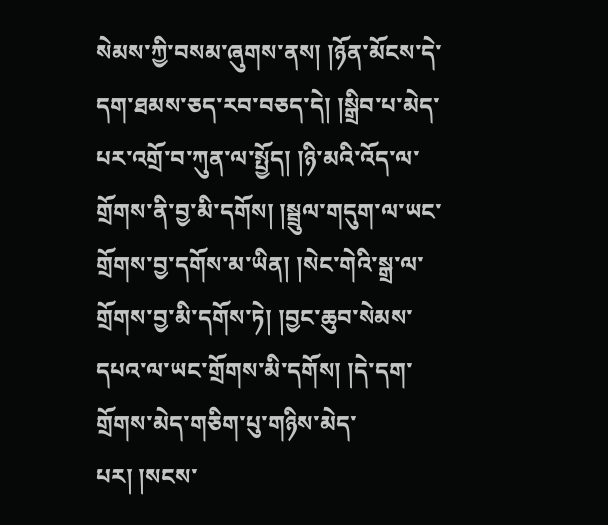སེམས་ཀྱི་བསམ་ཞུགས་ནས། །ཉོན་མོངས་དེ་དག་ཐམས་ཅད་རབ་བཅད་དེ། །སྒྲིབ་པ་མེད་པར་འགྲོ་བ་ཀུན་ལ་སྤྱོད། །ཉི་མའི་འོད་ལ་གྲོགས་ནི་བྱ་མི་དགོས། །སྦྲུལ་གདུག་ལ་ཡང་གྲོགས་བྱ་དགོས་མ་ཡིན། །སེང་གེའི་སྒྲ་ལ་གྲོགས་བྱ་མི་དགོས་ཏེ། །བྱང་ཆུབ་སེམས་དཔའ་ལ་ཡང་གྲོགས་མི་དགོས། །དེ་དག་གྲོགས་མེད་གཅིག་པུ་གཉིས་མེད་པར། །སངས་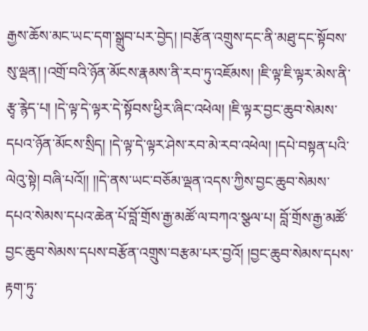རྒྱས་ཆོས་མང་ཡང་དག་སྒྲུབ་པར་བྱེད། །བརྩོན་འགྲུས་དང་ནི་མཐུ་དང་སྟོབས་སུ་ལྡན། །འགྲོ་བའི་ཉོན་མོངས་རྣམས་ནི་རབ་ཏུ་འཇོམས། །ཇི་ལྟ་ཇི་ལྟར་མེས་ནི་རྩྭ་རྙེད་པ། །དེ་ལྟ་དེ་ལྟར་དེ་སྟོབས་ཕྱིར་ཞིང་འཕེལ། །ཇི་ལྟར་བྱང་ཆུབ་སེམས་དཔའ་ཉོན་མོངས་སྲིད། །དེ་ལྟ་དེ་ལྟར་ཤེས་རབ་མེ་རབ་འཕེལ། །དཔེ་བསྟན་པའི་ལེའུ་སྟེ། བཞི་པའོ།། །།དེ་ནས་ཡང་བཅོམ་ལྡན་འདས་ཀྱིས་བྱང་ཆུབ་སེམས་དཔའ་སེམས་དཔའ་ཆེན་པོ་བློ་གྲོས་རྒྱ་མཚོ་ལ་བཀའ་སྩལ་པ། བློ་གྲོས་རྒྱ་མཚོ་བྱང་ཆུབ་སེམས་དཔས་བརྩོན་འགྲུས་བརྩམ་པར་བྱའོ། །བྱང་ཆུབ་སེམས་དཔས་རྟག་ཏུ་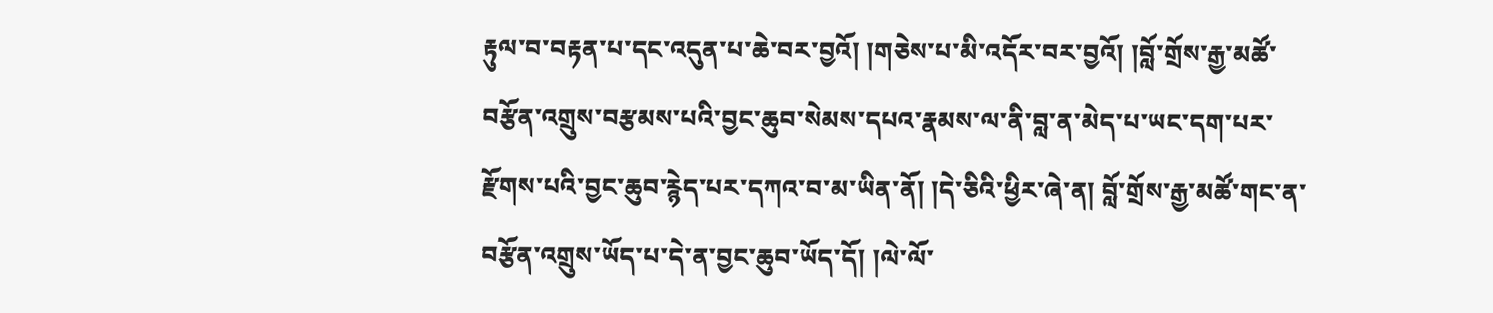རྟུལ་བ་བརྟན་པ་དང་འདུན་པ་ཆེ་བར་བྱའོ། །གཅེས་པ་མི་འདོར་བར་བྱའོ། །བློ་གྲོས་རྒྱ་མཚོ་བརྩོན་འགྲུས་བརྩམས་པའི་བྱང་ཆུབ་སེམས་དཔའ་རྣམས་ལ་ནི་བླ་ན་མེད་པ་ཡང་དག་པར་རྫོགས་པའི་བྱང་ཆུབ་རྙེད་པར་དཀའ་བ་མ་ཡིན་ནོ། །དེ་ཅིའི་ཕྱིར་ཞེ་ན། བློ་གྲོས་རྒྱ་མཚོ་གང་ན་བརྩོན་འགྲུས་ཡོད་པ་དེ་ན་བྱང་ཆུབ་ཡོད་དོ། །ལེ་ལོ་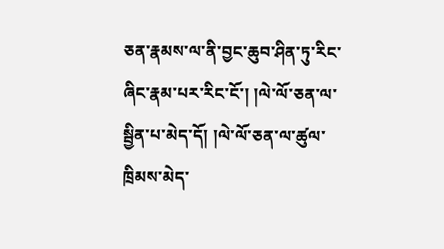ཅན་རྣམས་ལ་ནི་བྱང་ཆུབ་ཤིན་ཏུ་རིང་ཞིང་རྣམ་པར་རིང་ངོ་། །ལེ་ལོ་ཅན་ལ་སྦྱིན་པ་མེད་དོ། །ལེ་ལོ་ཅན་ལ་ཚུལ་ཁྲིམས་མེད་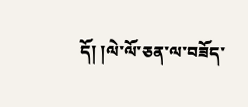དོ། །ལེ་ལོ་ཅན་ལ་བཟོད་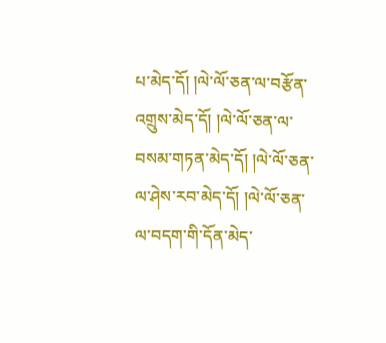པ་མེད་དོ། །ལེ་ལོ་ཅན་ལ་བརྩོན་འགྲུས་མེད་དོ། །ལེ་ལོ་ཅན་ལ་བསམ་གཏན་མེད་དོ། །ལེ་ལོ་ཅན་ལ་ཤེས་རབ་མེད་དོ། །ལེ་ལོ་ཅན་ལ་བདག་གི་དོན་མེད་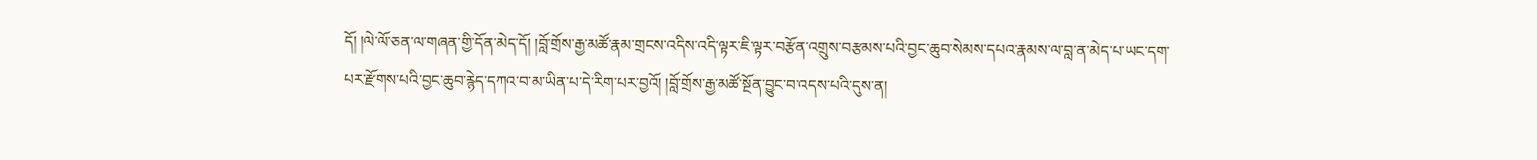དོ། །ལེ་ལོ་ཅན་ལ་གཞན་གྱི་དོན་མེད་དོ། །བློ་གྲོས་རྒྱ་མཚོ་རྣམ་གྲངས་འདིས་འདི་ལྟར་ཇི་ལྟར་བརྩོན་འགྲུས་བརྩམས་པའི་བྱང་ཆུབ་སེམས་དཔའ་རྣམས་ལ་བླ་ན་མེད་པ་ཡང་དག་པར་རྫོགས་པའི་བྱང་ཆུབ་རྙེད་དཀའ་བ་མ་ཡིན་པ་དེ་རིག་པར་བྱའོ། །བློ་གྲོས་རྒྱ་མཚོ་སྔོན་བྱུང་བ་འདས་པའི་དུས་ན།